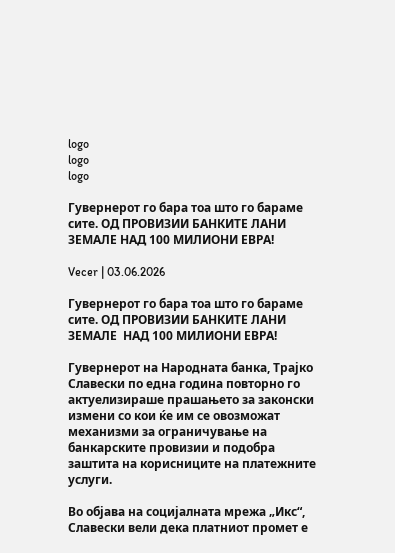logo
logo
logo

Гувернерот го бара тоа што го бараме сите. ОД ПРОВИЗИИ БАНКИТЕ ЛАНИ ЗЕМАЛЕ НАД 100 МИЛИОНИ ЕВРА!

Vecer | 03.06.2026

Гувернерот го бара тоа што го бараме сите. ОД ПРОВИЗИИ БАНКИТЕ ЛАНИ ЗЕМАЛЕ  НАД 100 МИЛИОНИ ЕВРА!

Гувернерот на Народната банка, Трајко Славески по една година повторно го актуелизираше прашањето за законски измени со кои ќе им се овозможат механизми за ограничување на банкарските провизии и подобра заштита на корисниците на платежните услуги.

Во објава на социјалната мрежа „Икс“, Славески вели дека платниот промет е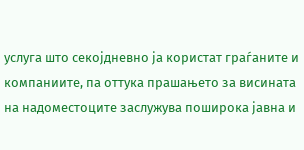услуга што секојдневно ја користат граѓаните и компаниите, па оттука прашањето за висината на надоместоците заслужува поширока јавна и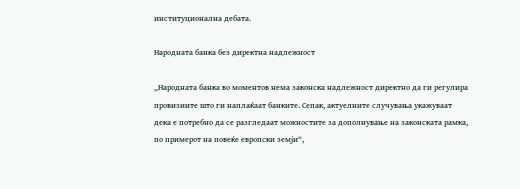институционална дебата.

Народната банка без директна надлежност

„Народната банка во моментов нема законска надлежност директно да ги регулира провизиите што ги наплаќаат банките. Сепак, актуелните случувања укажуваат дека е потребно да се разгледаат можностите за дополнување на законската рамка, по примерот на повеќе европски земји“,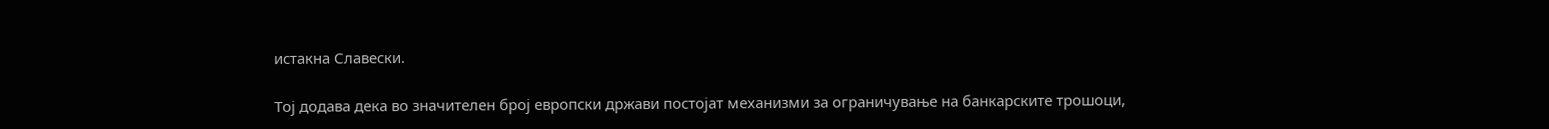истакна Славески.

Тој додава дека во значителен број европски држави постојат механизми за ограничување на банкарските трошоци,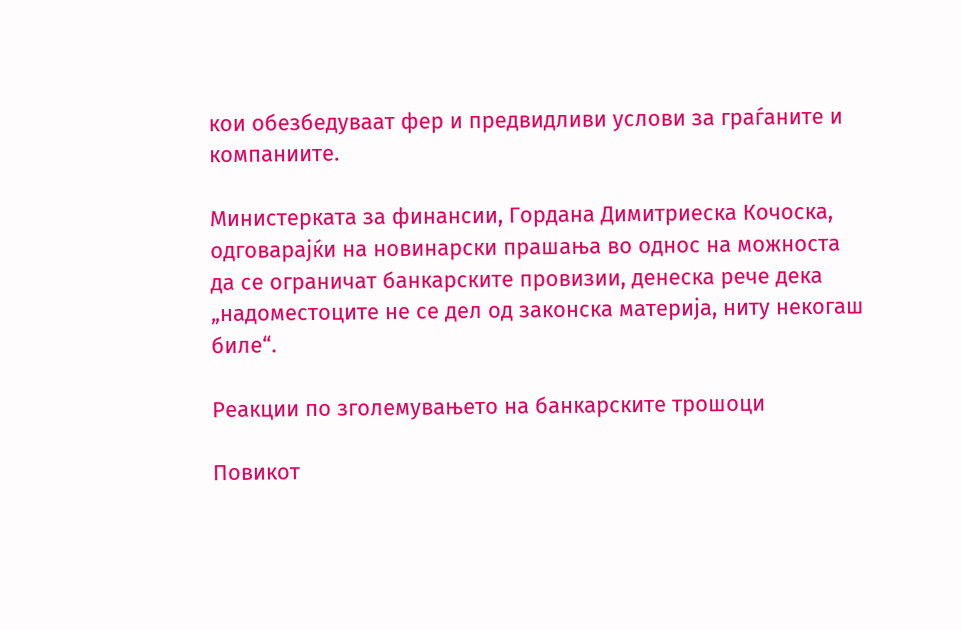кои обезбедуваат фер и предвидливи услови за граѓаните и компаниите.

Министерката за финансии, Гордана Димитриеска Кочоска, одговарајќи на новинарски прашања во однос на можноста да се ограничат банкарските провизии, денеска рече дека „надоместоците не се дел од законска материја, ниту некогаш биле“.

Реакции по зголемувањето на банкарските трошоци

Повикот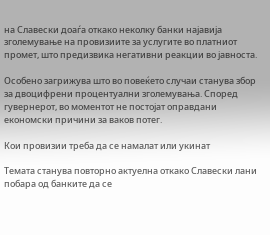на Славески доаѓа откако неколку банки најавија зголемување на провизиите за услугите во платниот промет, што предизвика негативни реакции во јавноста.

Особено загрижува што во повеќето случаи станува збор за двоцифрени процентуални зголемувања. Според гувернерот, во моментот не постојат оправдани економски причини за ваков потег.

Кои провизии треба да се намалат или укинат

Темата станува повторно актуелна откако Славески лани побара од банките да се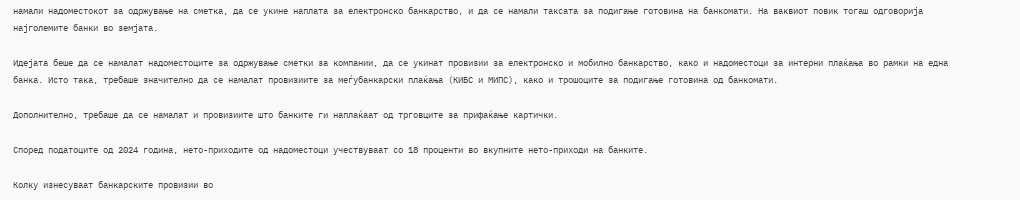намали надоместокот за одржување на сметка, да се укине наплата за електронско банкарство, и да се намали таксата за подигање готовина на банкомати. На ваквиот повик тогаш одговорија најголемите банки во земјата.

Идејата беше да се намалат надоместоците за одржување сметки за компании, да се укинат провизии за електронско и мобилно банкарство, како и надоместоци за интерни плаќања во рамки на една банка. Исто така, требаше значително да се намалат провизиите за меѓубанкарски плаќања (КИБС и МИПС), како и трошоците за подигање готовина од банкомати.

Дополнително, требаше да се намалат и провизиите што банките ги наплаќаат од трговците за прифаќање картички.

Според податоците од 2024 година, нето-приходите од надоместоци учествуваат со 18 проценти во вкупните нето-приходи на банките.

Колку изнесуваат банкарските провизии во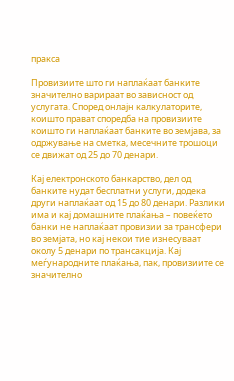пракса

Провизиите што ги наплаќаат банките значително варираат во зависност од услугата. Според онлајн калкулаторите, коишто прават споредба на провизиите коишто ги наплаќаат банките во земјава, за одржување на сметка, месечните трошоци се движат од 25 до 70 денари.

Кај електронското банкарство, дел од банките нудат бесплатни услуги, додека други наплаќаат од 15 до 80 денари. Разлики има и кај домашните плаќања – повеќето банки не наплаќаат провизии за трансфери во земјата, но кај некои тие изнесуваат околу 5 денари по трансакција. Кај меѓународните плаќања, пак, провизиите се значително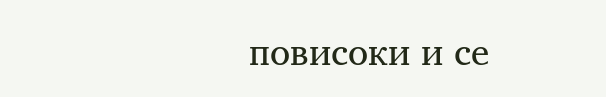повисоки и се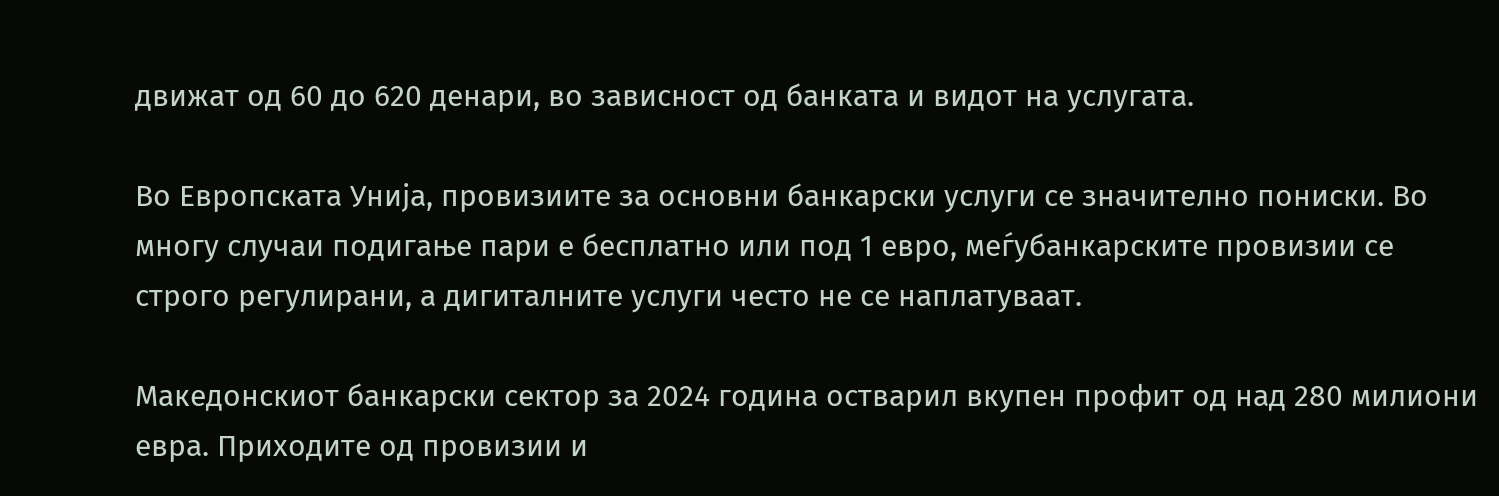движат од 60 до 620 денари, во зависност од банката и видот на услугата.

Во Европската Унија, провизиите за основни банкарски услуги се значително пониски. Во многу случаи подигање пари е бесплатно или под 1 евро, меѓубанкарските провизии се строго регулирани, а дигиталните услуги често не се наплатуваат.

Македонскиот банкарски сектор за 2024 година остварил вкупен профит од над 280 милиони евра. Приходите од провизии и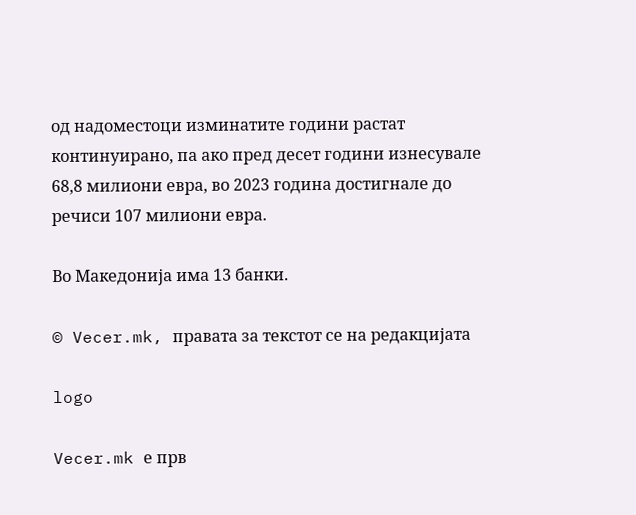од надоместоци изминатите години растат континуирано, па ако пред десет години изнесувале 68,8 милиони евра, во 2023 година достигнале до речиси 107 милиони евра.

Во Македонија има 13 банки.

© Vecer.mk, правата за текстот се на редакцијата

logo

Vecer.mk е прв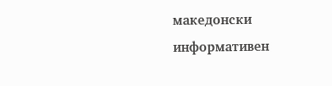македонски информативен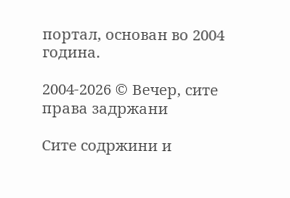портал, основан во 2004 година.

2004-2026 © Вечер, сите права задржани

Сите содржини и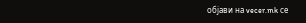објави на vecer.mk се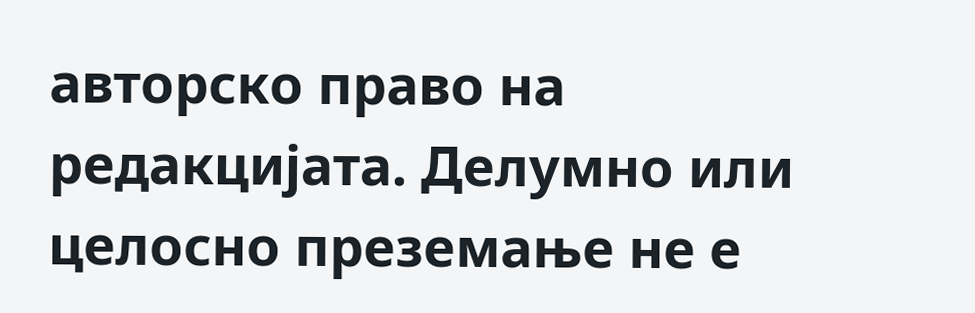авторско право на редакцијата. Делумно или целосно преземање не е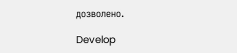дозволено.

Develop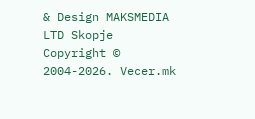& Design MAKSMEDIA LTD Skopje Copyright © 2004-2026. Vecer.mk